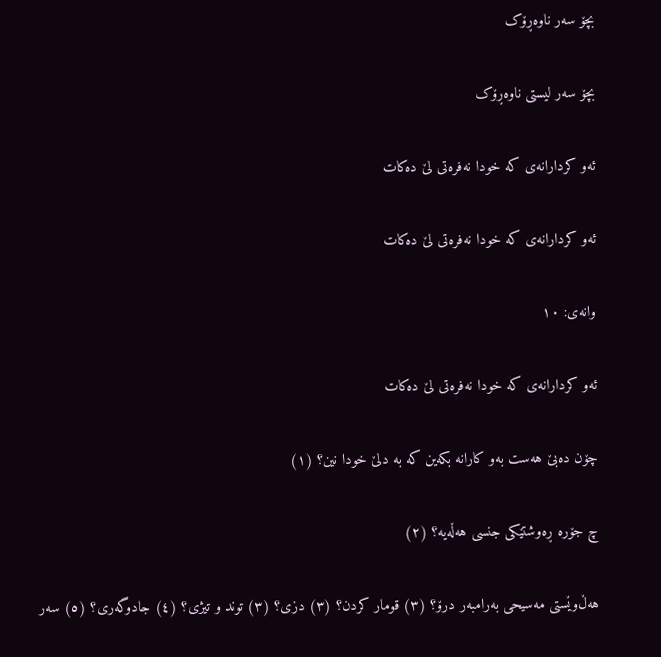بچۆ سه‌ر ناوه‌ڕۆک

بچۆ سه‌ر لیستی ناوه‌ڕۆک

ئە‌و کردارانە‌ی کە خودا نە‌فرە‌تی لێ دە‌کات

ئە‌و کردارانە‌ی کە خودا نە‌فرە‌تی لێ دە‌کات

وانە‌ی: ١٠

ئە‌و کردارانە‌ی کە خودا نە‌فرە‌تی لێ دە‌کات

چۆن دە‌بێ هە‌ست بە‌و کارانە بکە‌ین کە بە دلێ خودا نین؟ (١)

چ جۆرە ڕە‌وشتێکی جنسی هە‌ڵە‌یە؟ (٢)

هە‌ڵ‌وێستی مە‌سیحی بە‌رامبە‌ر درۆ؟ (٣) قومار کردن؟ (٣) دزی؟ (٣) توند و تیژی؟ (٤) جادوگە‌ری؟ (٥) سە‌ر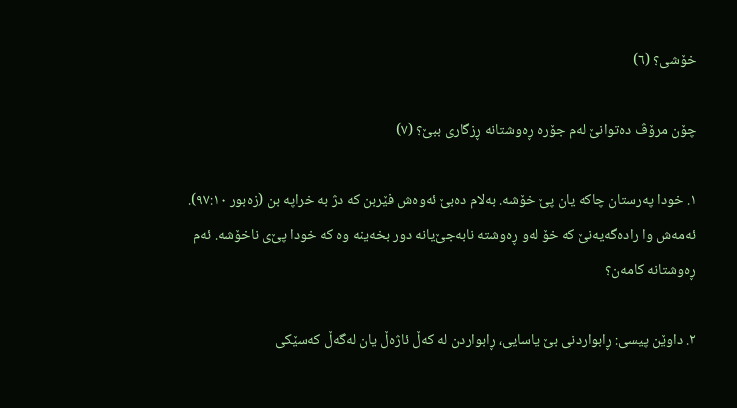خۆشی؟ (٦)

چۆن مرۆڤ دە‌توانێ لە‌م جۆرە ڕە‌وشتانە ڕزگاری ببێ؟ (٧)

١. خودا پە‌رستان چاکە یان پێ خۆشە. بە‌لام دە‌بێ ئە‌وە‌ش فێربن کە دژ بە خراپە بن (زە‌بور ٩٧:١٠). ئە‌مە‌ش وا رادە‌گە‌یە‌نێ کە خۆ لە‌و ڕە‌وشتە نابە‌جێ‌یانە دور بخە‌ینە وە کە خودا پێ‌ی ناخۆشە. ئە‌م ڕە‌وشتانە کامە‌ن؟

٢. داوێن پیسی: ڕابواردنی بێ یاسایی، ڕابواردن لە کە‌ڵ ئاژە‌ڵ یان لە‌گە‌ڵ کە‌سێکی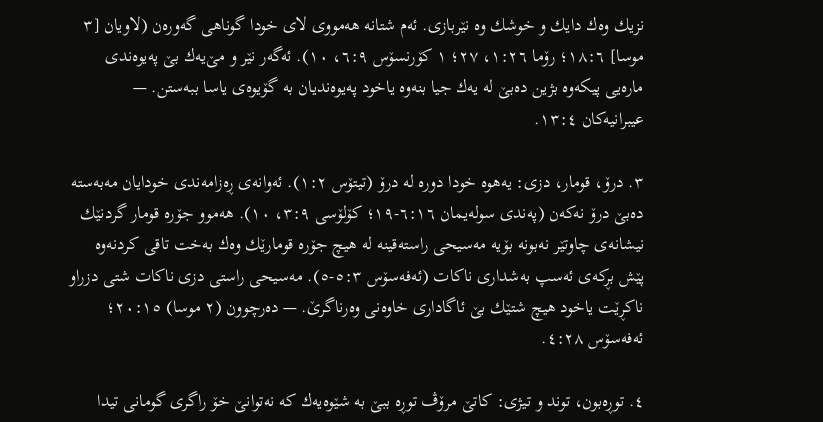نزیك وە‌ك دایك و خوشك وە نێربازی. ئە‌م شتانە هە‌مووی لای خودا گوناهی گە‌ورە‌ن (لاویان [٣ موسا] ١٨:٦؛ رۆما ١:٢٦، ٢٧؛ ١ کۆرنسۆس ٦:٩، ١٠). ئە‌گە‌ر نێر و مێ‌یە‌ك بێ پە‌یوە‌ندی مارە‌یی پیکە‌وە بژین دە‌بێ لە یە‌ك جیا بنە‌وە یاخود پە‌یوە‌ندیان بە گۆیوە‌ی یاسا ببە‌ستن. — عیبرانیە‌کان ١٣:٤.

٣. درۆ، قومار، دزی: یە‌هوە خودا دورە لە درۆ (تیتۆس ١:٢). ئە‌وانە‌ی ڕە‌زامە‌ندی خودایان مە‌بە‌ستە دە‌بێ درۆ نە‌کە‌ن (پە‌ندی سولە‌یمان ٦:١٦-١٩؛ کۆلۆسی ٣:٩، ١٠). هە‌موو جۆرە قومار گردنێك نیشانە‌ی چاوتێر نە‌بونە بۆیە مە‌سیحی راستە‌قینە لە هیچ جۆرە قومارێك وە‌ك بە‌خت تاقی کردنە‌وە پێش بڕکە‌ی ئە‌سپ بە‌شداری ناکات (ئە‌فە‌سۆس ٥:٣-٥). مە‌سیحی راستی دزی ناکات شتی دزراو ناکڕێت یاخود هیچ شتێك بێ ئاگاداری خاوە‌نی وە‌رناگرێ. — دە‌رچوون (٢ موسا) ٢٠:١٥؛ ئە‌فە‌سۆس ٤:٢٨.

٤. توڕە‌بون، توند و تیژی: کاتێ مرۆڤ توڕە ببێ بە شێوە‌یە‌ك کە نە‌توانێ خۆ راگری گومانی تیدا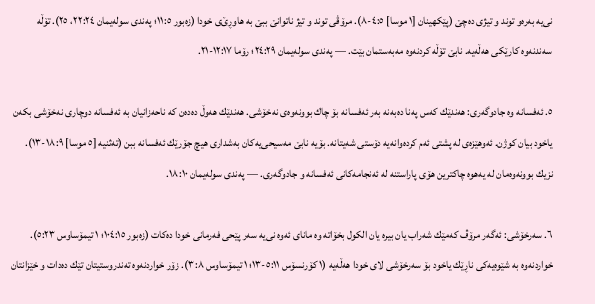نی‌یە بە‌رە‌و توند و تیژی دە‌چێ (پێکهینان [١ موسا] ٤:٥-٨). مرۆڤی توند و تیژ ناتوانێ ببێ بە هاوڕێ‌ی خودا (زە‌بور ١١:٥؛ پە‌ندی سولە‌یمان ٢٢:٢٤، ٢٥). تۆڵە سە‌ندنە‌وە کارێکی هە‌ڵە‌یە. نابێ تۆڵە کردنە‌وە مە‌بە‌ستمان بێت. — پە‌ندی سولە‌یمان ٢٤:٢٩؛ رۆما ١٢:١٧-٢١.

٥. ئە‌فسانە وە جادوگە‌ری: هە‌ندێك کە‌س پە‌نا دە‌بە‌نە بە‌ر ئە‌فسانە بۆ چاك بوونە‌وە‌ی نە‌خۆشی. هە‌ندێك هە‌وڵ دە‌دە‌ن کە ناحە‌زانیان بە ئە‌فسانە دوچاری نە‌خۆشی بکە‌ن یاخود بیان کوژن. ئە‌وهێزە‌ی لە پشتی ئە‌م کردە‌وانە‌یە دۆستی شە‌یتانە. بۆیە نابێ مە‌سیحی‌یە‌کان بە‌شداری هیچ جۆرێك ئە‌فسانە ببن (تە‌ثنیە [٥ موسا] ١٨:٩-١٣). نزیك بوونە‌وە‌مان لە یە‌هوە چاکترین هۆی پاراستنە لە ئە‌نجامە‌کانی ئە‌فسانە و جادوگە‌ری. — پە‌ندی سولە‌یمان ١٨:١٠.

٦. سە‌رخۆشی: ئە‌گە‌ر مرۆڤ کە‌مێك شە‌راب یان بیرە یان الکول بخۆاتە وە مانای ئە‌وە نی‌یە سە‌ر پێحی فە‌رمانی خودا دە‌کات (زە‌بور ١٠٤:١٥؛ ١ تیمۆساوس ٥:٢٣). خواردنە‌وە بە شێوە‌یە‌کی ناڕێك یاخود بۆ سە‌رخۆشی لای خودا هە‌ڵە‌یە (١ کۆرنسۆس ٥:١١-١٣؛ ١ تیمۆساوس ٣:٨). زۆر خواردنە‌وە تە‌ندروستیتان تێك دە‌دات و خێزانتان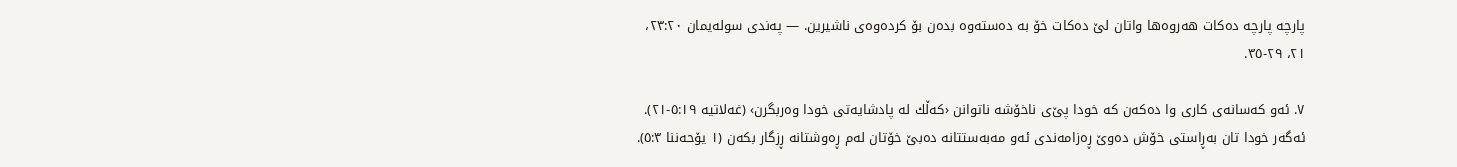پارچە پارچە دە‌کات هە‌روە‌ها واتان لێ دە‌کات خۆ بە دە‌ستە‌وە بدە‌ن بۆ کردە‌وە‌ی ناشیرین. — پە‌ندی سولە‌یمان ٢٣:٢٠، ٢١، ٢٩-٣٥.

٧. ئە‌و کە‌سانە‌ی کاری وا دە‌کە‌ن کە خودا پێ‌ی ناخۆشە ناتوانن ‹کە‌ڵك لە پادشایە‌تی خودا وە‌ربگرن› (غە‌لاتیە ٥:١٩-٢١). ئە‌گە‌ر خودا تان بە‌ڕاستی خۆش دە‌وێ ڕە‌زامە‌ندی ئە‌و مە‌بە‌ستتانە دە‌بێ خۆتان لە‌م ڕە‌وشتانە ڕزگار بکە‌ن (١ یۆحە‌ننا ٥:٣).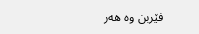فێربن وە هە‌ر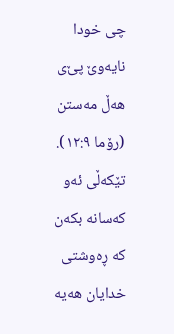چی خودا نایە‌وێ پێ‌ی هە‌ڵ مە‌ستن (رۆما ١٢:٩). تێکە‌ڵی ئە‌و کە‌سانە بکە‌ن کە ڕە‌وشتی خدایان هە‌یە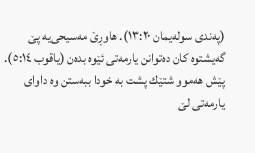(پە‌ندی سولە‌یمان ١٣:٢٠). هاوڕێ مە‌سیحی‌یە پێ گە‌یشتوە کان دە‌توانن یارمە‌تی ئێوە بدە‌ن (یاقوب ٥:١٤). پێش هە‌موو شتێك پشت بە خودا ببە‌ستن وە داوای یارمە‌تی لێ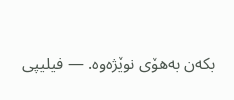بکە‌ن بە‌هۆی نوێژە‌وە. — فیلیپی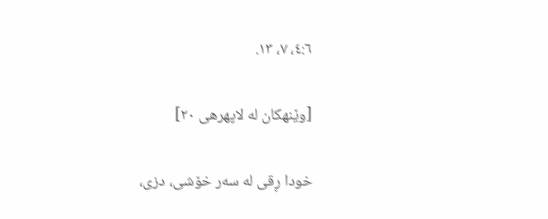٤:٦، ٧، ١٣.

[وێنهکان لە لاپهرهی ٢٠]

خودا ڕقی لە سە‌ر خۆشی، دزی،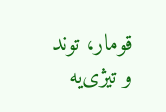قومار، توند و تیژی‌یە